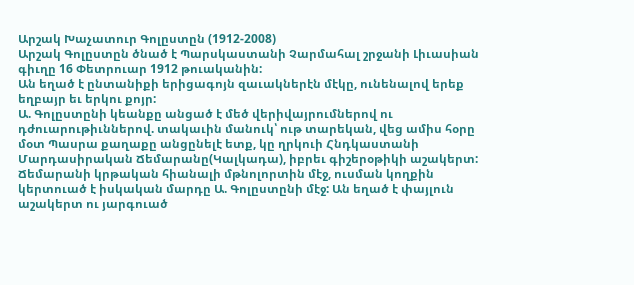Արշակ Խաչատուր Գոլըստըն (1912-2008)
Արշակ Գոլըստըն ծնած է Պարսկաստանի Չարմահալ շրջանի Լիւասիան գիւղը 16 Փետրուար 1912 թուականին:
Ան եղած է ընտանիքի երիցագոյն զաւակներէն մէկը, ունենալով երեք եղբայր եւ երկու քոյր:
Ա. Գոլըստընի կեանքը անցած է մեծ վերիվայրումներով ու դժուարութիւններով. տակաւին մանուկ՝ ութ տարեկան, վեց ամիս հօրը մօտ Պասրա քաղաքը անցընելէ ետք, կը ղրկուի Հնդկաստանի Մարդասիրական Ճեմարանը(Կալկադա), իբրեւ գիշերօթիկի աշակերտ:
Ճեմարանի կրթական հիանալի մթնոլորտին մէջ, ուսման կողքին կերտուած է իսկական մարդը Ա. Գոլըստընի մէջ: Ան եղած է փայլուն աշակերտ ու յարգուած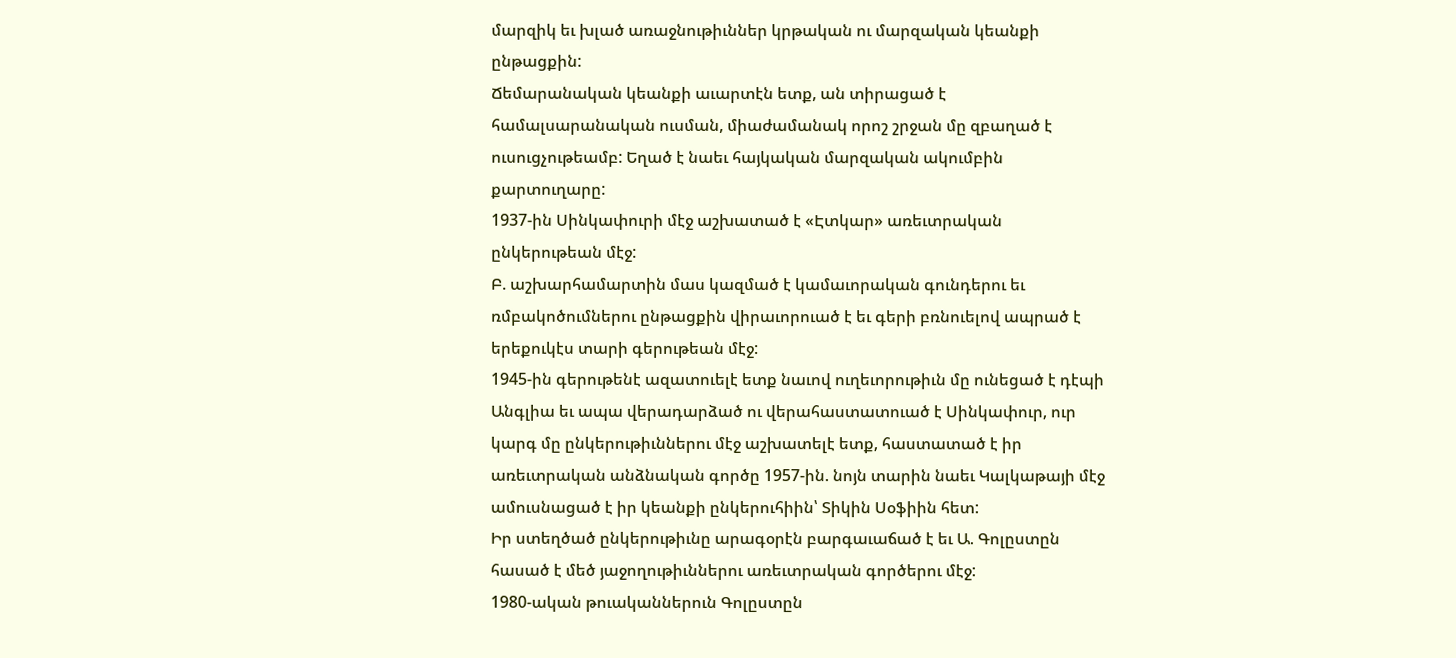մարզիկ եւ խլած առաջնութիւններ կրթական ու մարզական կեանքի ընթացքին:
Ճեմարանական կեանքի աւարտէն ետք, ան տիրացած է համալսարանական ուսման, միաժամանակ որոշ շրջան մը զբաղած է ուսուցչութեամբ: Եղած է նաեւ հայկական մարզական ակումբին քարտուղարը:
1937-ին Սինկափուրի մէջ աշխատած է «Էտկար» առեւտրական ընկերութեան մէջ:
Բ. աշխարհամարտին մաս կազմած է կամաւորական գունդերու եւ ռմբակոծումներու ընթացքին վիրաւորուած է եւ գերի բռնուելով ապրած է երեքուկէս տարի գերութեան մէջ:
1945-ին գերութենէ ազատուելէ ետք նաւով ուղեւորութիւն մը ունեցած է դէպի Անգլիա եւ ապա վերադարձած ու վերահաստատուած է Սինկափուր, ուր կարգ մը ընկերութիւններու մէջ աշխատելէ ետք, հաստատած է իր առեւտրական անձնական գործը 1957-ին. նոյն տարին նաեւ Կալկաթայի մէջ ամուսնացած է իր կեանքի ընկերուհիին՝ Տիկին Սօֆիին հետ:
Իր ստեղծած ընկերութիւնը արագօրէն բարգաւաճած է եւ Ա. Գոլըստըն հասած է մեծ յաջողութիւններու առեւտրական գործերու մէջ:
1980-ական թուականներուն Գոլըստըն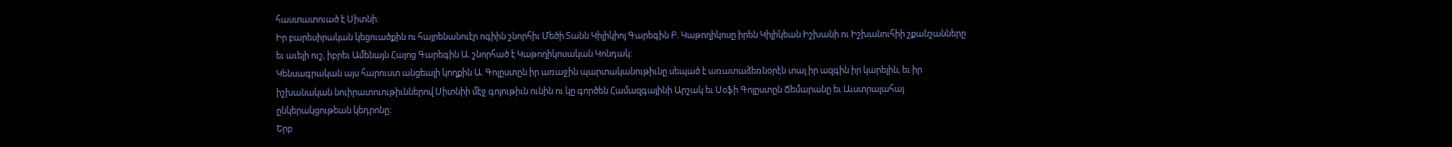հաստատուած է Սիտնի:
Իր բարեսիրական կեցուածքին ու հայրենանուէր ոգիին շնորհիւ Մեծի Տանն Կիլիկիոյ Գարեգին Բ. Կաթողիկոսը իրեն Կիլիկեան Իշխանի ու Իշխանուհիի շքանշանները եւ աւելի ուշ, իբրեւ Ամենայն Հայոց Գարեգին Ա. շնորհած է Կաթողիկոսական Կոնդակ:
Կենսագրական այս հարուստ անցեալի կողքին Ա. Գոլըստըն իր առաջին պարտականութիւնը սեպած է առատաձեռնօրէն տալ իր ազգին իր կարելին, եւ իր իշխանական նուիրատուութիւններով Սիտնիի մէջ գոյութիւն ունին ու կը գործեն Համազգայինի Արշակ եւ Սօֆի Գոլըստըն Ճեմարանը եւ Աւստրալահայ ընկերակցութեան կեդրոնը:
Երբ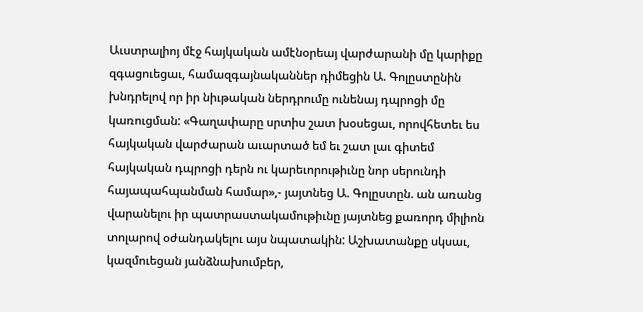Աւստրալիոյ մէջ հայկական ամէնօրեայ վարժարանի մը կարիքը զգացուեցաւ, համազգայնականներ դիմեցին Ա. Գոլըստընին խնդրելով որ իր նիւթական ներդրումը ունենայ դպրոցի մը կառուցման: «Գաղափարը սրտիս շատ խօսեցաւ, որովհետեւ ես հայկական վարժարան աւարտած եմ եւ շատ լաւ գիտեմ հայկական դպրոցի դերն ու կարեւորութիւնը նոր սերունդի հայապահպանման համար»,- յայտնեց Ա. Գոլըստըն. ան առանց վարանելու իր պատրաստակամութիւնը յայտնեց քառորդ միլիոն տոլարով օժանդակելու այս նպատակին: Աշխատանքը սկսաւ, կազմուեցան յանձնախումբեր,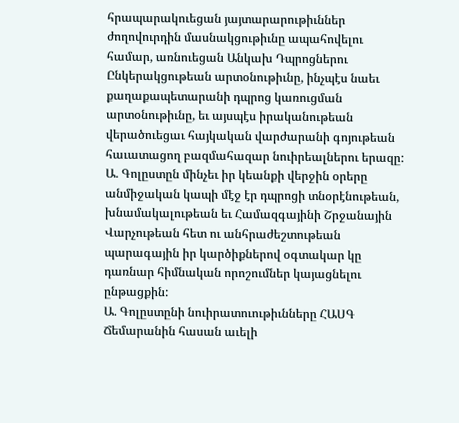հրապարակուեցան յայտարարութիւններ ժողովուրդին մասնակցութիւնը ապահովելու համար, առնուեցան Անկախ Դպրոցներու Ընկերակցութեան արտօնութիւնը, ինչպէս նաեւ քաղաքապետարանի դպրոց կառուցման արտօնութիւնը, եւ այսպէս իրականութեան վերածուեցաւ հայկական վարժարանի գոյութեան հաւատացող բազմահազար նուիրեալներու երազը: Ա. Գոլըստըն մինչեւ իր կեանքի վերջին օրերը անմիջական կապի մէջ էր դպրոցի տնօրէնութեան, խնամակալութեան եւ Համազգայինի Շրջանային Վարչութեան հետ ու անհրաժեշտութեան պարագային իր կարծիքներով օգտակար կը դառնար հիմնական որոշումներ կայացնելու ընթացքին:
Ա. Գոլըստընի նուիրատուութիւնները ՀԱՍԳ Ճեմարանին հասան աւելի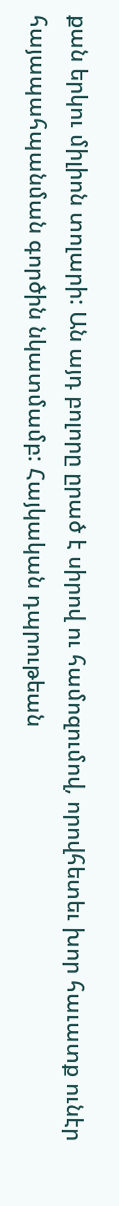քան երկու միլիոն տոլարի: Ան այդ բոլորը ըրած է սիրով ու համոզումով, որովհետեւ խոր հաւատք ունէր հայապահպանման գործին նկատմամբ: Հայկական դպրութեան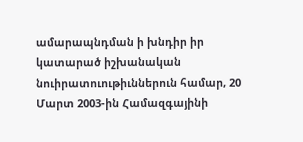ամարապնդման ի խնդիր իր կատարած իշխանական նուիրատուութիւններուն համար, 20 Մարտ 2003-ին Համազգայինի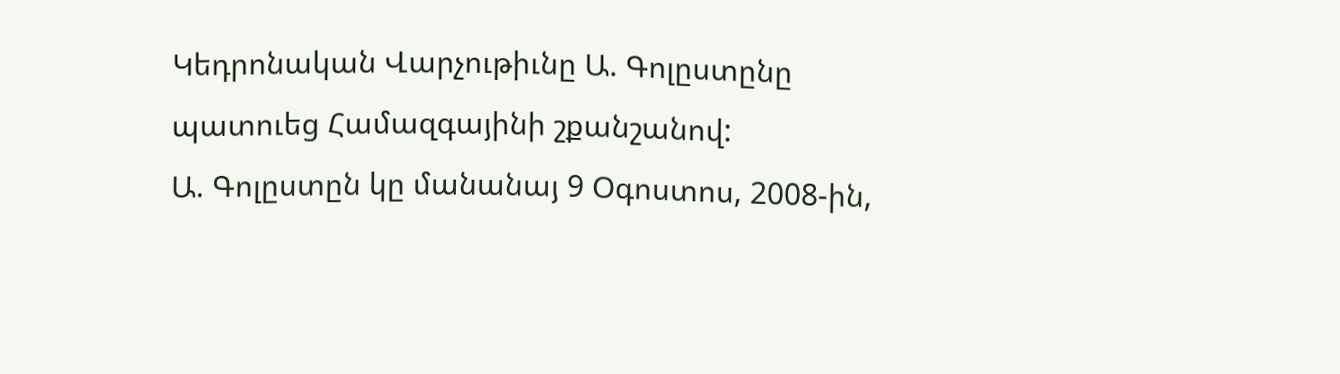Կեդրոնական Վարչութիւնը Ա. Գոլըստընը պատուեց Համազգայինի շքանշանով:
Ա. Գոլըստըն կը մանանայ 9 Օգոստոս, 2008-ին,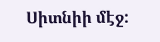Սիտնիի մէջ: